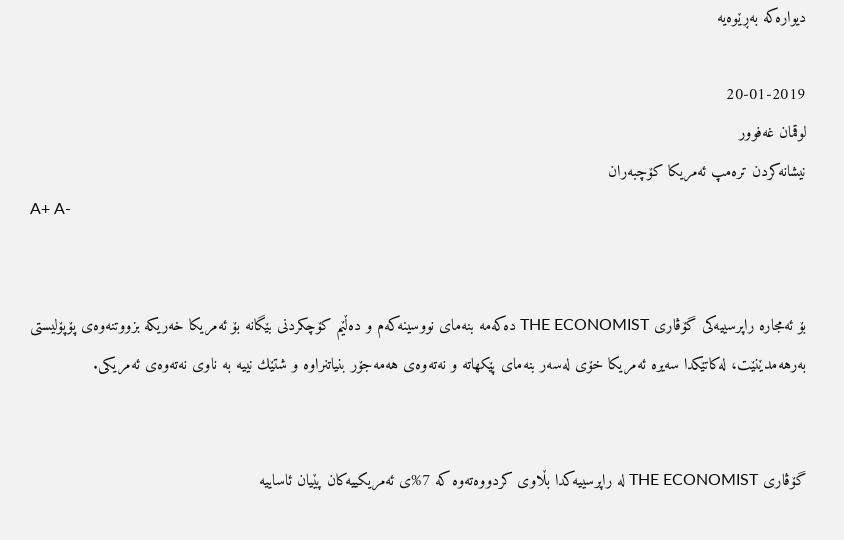دیواره‌كه‌ به‌ڕێوه‌یه‌

20-01-2019
لوقمان غەفوور
نیشانەکردن ترەمپ ئەمریکا کۆچبەران
A+ A-


بۆ ئه‌مجاره‌ راپرسییه‌كی گۆڤاری THE ECONOMIST ده‌كه‌مه‌ بنه‌مای نووسینه‌كه‌م و ده‌ڵێم كۆچكردنی بێگانه‌ بۆ ئه‌مریكا خه‌ریكه‌ بزووتنه‌وه‌ی پۆپۆلیستی به‌رهه‌مدێنێت، له‌كاتێكدا سه‌یره‌ ئه‌مریكا خۆی له‌سه‌ر بنه‌مای پێكهاته‌ و نه‌ته‌وه‌ی هەمەجۆر بنیاتنراوه‌ و شتێك نییه‌ به‌ ناوی نه‌ته‌وه‌ی ئه‌مریكی.


گۆڤاری THE ECONOMIST له ‌راپرسییه‌كدا بڵاوی كردووەته‌وه‌ كه‌ 7%ی ئه‌مریكییه‌كان پێیان ئاساییه‌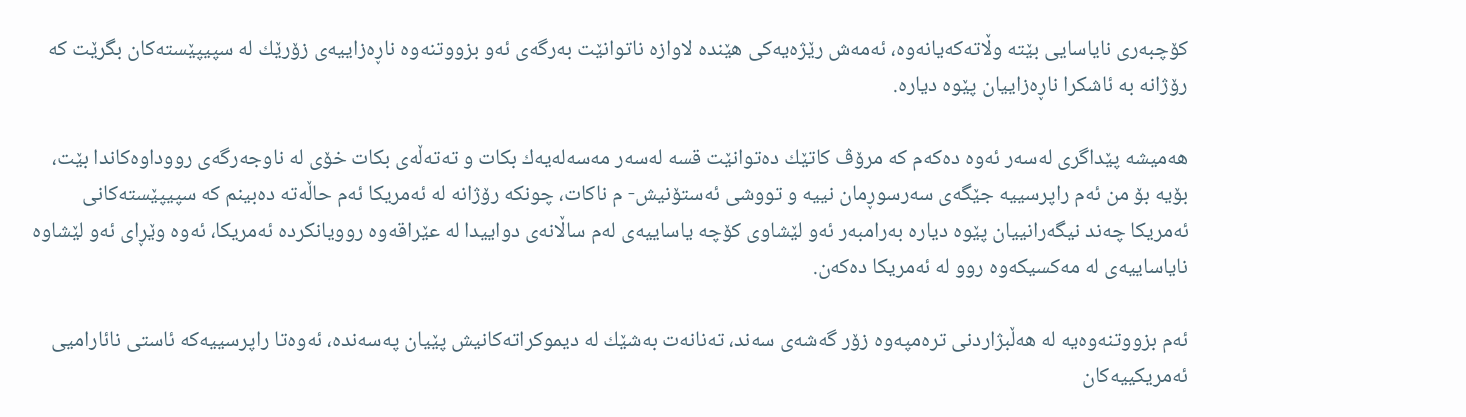كۆچبه‌ری نایاسایی بێته‌ وڵاته‌كه‌یانه‌وه‌،‌ ئه‌مه‌ش رێژه‌یه‌كی هێنده‌ لاوازه‌ ناتوانێت به‌رگه‌ی ئه‌و بزووتنه‌وه‌ ناڕه‌زاییه‌ی زۆرێك له‌ سپیپێسته‌كان بگرێت كه‌ رۆژانه‌ به‌ ئاشكرا ناڕه‌زاییان پێوه‌ دیاره‌.

هه‌میشه‌ پێداگری له‌سه‌ر ئه‌وه‌ ده‌كه‌م کە مرۆڤ كاتێك ده‌توانێت قسه‌ له‌سه‌ر مه‌سه‌له‌یه‌ك بكات و ته‌ته‌ڵه‌ی بكات‌ خۆی له ‌ناوجه‌رگه‌ی رووداوه‌كاندا بێت، بۆیه‌ بۆ من ئه‌م راپرسییه‌ جێگه‌ی سه‌رسوڕمان نییه‌ و تووشی ئه‌ستۆنیش- م ناكات، چونكه‌ رۆژانه‌ له‌ ئه‌مریكا ئه‌م حاڵه‌ته‌ ده‌بینم كه‌ سپیپێسته‌كانی ئه‌مریكا چه‌ند نیگه‌رانییان پێوه‌ دیاره‌ به‌رامبه‌ر ئه‌و لێشاوی كۆچه‌ یاساییه‌ی له‌م ساڵانه‌ی دواییدا له ‌عێراقه‌وه‌ روویانكرده‌ ئه‌مریكا، ئەوە وێڕای ئه‌و لێشاوه‌ نایاساییه‌ی له‌ مه‌كسیكه‌وه‌ روو له‌ ئه‌مریكا ده‌كه‌ن.

ئه‌م بزووتنه‌وه‌یه‌ له‌ هه‌ڵبژاردنی تره‌مپه‌وه‌ زۆر گه‌شه‌ی سه‌ند، ته‌نانه‌ت به‌شێك له‌ دیموكراته‌كانیش پێیان په‌سه‌نده‌، ئه‌وه‌تا ‌راپرسییه‌كه‌ ئاستی نائارامیی ئه‌مریكییه‌كان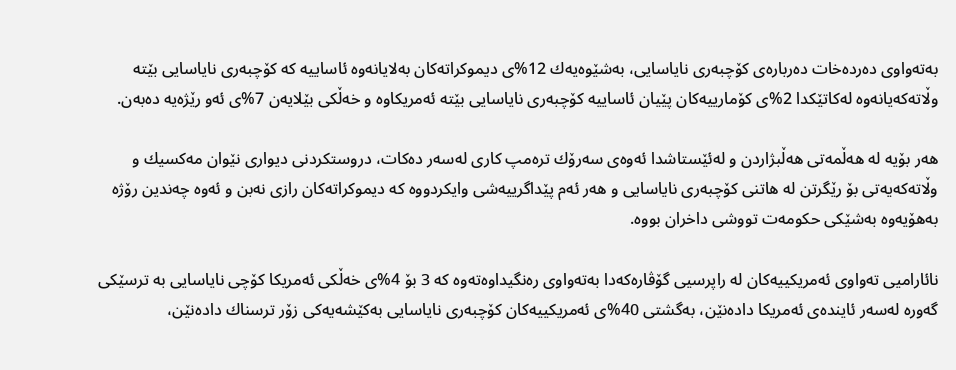به‌ته‌واوی ده‌رده‌خات ده‌رباره‌ی كۆچبه‌ری نایاسایی، به‌شێوه‌یه‌ك 12%ی دیموكراته‌كان به‌لایانه‌وه‌ ئاساییه‌ كه‌ كۆچبه‌ری نایاسایی بێته‌ و‌ڵاته‌كه‌یانه‌وه‌ له‌كاتێكدا 2%ی كۆمارییه‌كان پێیان ئاساییه‌ كۆچبه‌ری نایاسایی بێته‌ ئه‌مریكاوه‌ و خه‌ڵكی بێلایه‌ن 7%ی ئه‌و رێژه‌یه‌ ده‌به‌ن.

هه‌ر بۆیه‌ له‌ هه‌ڵمه‌تی هه‌ڵبژاردن و له‌ئێستاشدا ئه‌وه‌ی سه‌رۆك تره‌مپ كاری له‌سه‌ر ده‌كات، دروستكردنی دیواری نێوان مه‌كسیك و وڵاته‌كه‌یه‌تی بۆ رێگرتن له هاتنی ‌كۆچبه‌ری نایاسایی و هه‌ر ئه‌م پێداگرییه‌شی وایكردووه‌ كه‌ دیموكراته‌كان رازی نه‌بن و ئه‌وه‌ چەندین‌ رۆژە به‌هۆیه‌وه‌ به‌شێكی حكومه‌ت تووشی داخران بووه‌.

نائارامیی ته‌واوی ئه‌مریكییه‌كان له‌ راپرسیی گۆڤاره‌كه‌دا به‌ته‌واوی ره‌نگیداوه‌ته‌وه‌ كه‌ 3 بۆ 4%ی خه‌ڵكی ئه‌مریكا كۆچی نایاسایی به‌ ترسێكی گه‌وره‌ له‌سه‌ر ئاینده‌ی ئه‌مریكا داده‌نێن، به‌گشتی 40%ی ئه‌مریكییه‌كان كۆچبه‌ری نایاسایی به‌كێشه‌یه‌كی زۆر ترسناك داده‌نێن،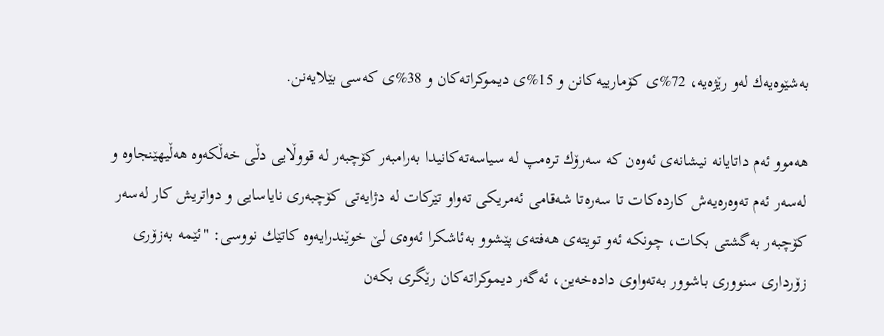به‌شێوه‌یه‌ك له‌و رێژه‌یه‌، 72%ی كۆمارییه‌كانن و 15%ی دیموكراته‌كان و 38%ی كه‌سی بێلایه‌نن.

هه‌موو ئه‌م داتایانه‌ نیشانه‌ی ئه‌وه‌ن كه‌ سه‌رۆك تره‌مپ له‌ سیاسه‌ته‌كانیدا به‌رامبه‌ر كۆچبه‌ر له‌ قووڵایی دڵی خه‌ڵكه‌وه‌ هه‌ڵیهێنجاوه‌ و له‌سه‌ر ئه‌م ته‌وه‌ره‌یه‌ش كارده‌كات تا سه‌ره‌تا شه‌قامی ئه‌مریكی ته‌واو تێركات له‌ دژایه‌تی كۆچبه‌ری نایاسایی و دواتریش كار له‌سه‌ر كۆچبه‌ر به‌گشتی بكات، چونكه‌ ئه‌و تویته‌ی هه‌فته‌ی پێشوو به‌ئاشكرا ئه‌وه‌ی لێ خوێندرایه‌وه‌ كاتێك نووسی: "ئێمه‌ به‌زۆری زۆرداری سنووری باشوور به‌ته‌واوی داده‌خه‌ین، ئه‌گه‌ر دیموكراته‌كان رێگری بكه‌ن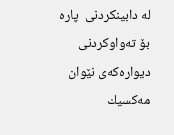له ‌دابینكردنی  پاره‌ بۆ ته‌واوكردنی دیواره‌كه‌ی نێوان مه‌كسیك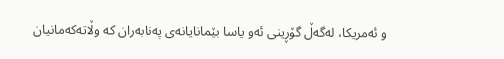و ئه‌مریكا، له‌گه‌ڵ گۆڕینی ئه‌و یاسا بێمانایانه‌ی په‌نابه‌ران كه‌ وڵاته‌كه‌مانیان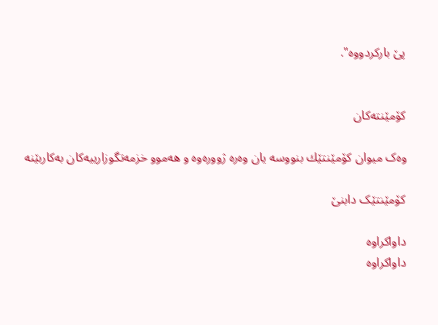پێ باركردووه‌".


کۆمێنتەکان

وەک میوان کۆمێنتێك بنووسە یان وەرە ژوورەوە و هه‌موو خزمەتگوزارییەکان به‌كاربێنه‌

کۆمێنتێک دابنێ

داواکراوە
داواکراوە